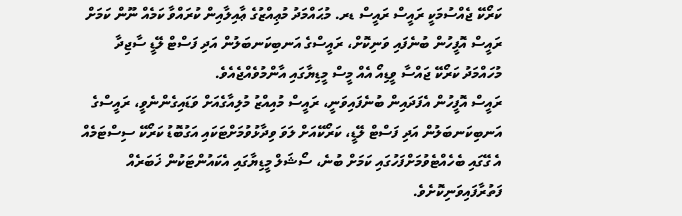ކަރޯކޭ ޖެއްސުމަކީ ރައީސް ރައީސް ޑރ. މުޙައްމަދު މުޢިއްޒުގެ ޢާއިލާއިން ކުރައްވާ ކަމެއް ނޫން ކަމަށް ރައީސް އޮފީހުން ބުނެފައި ވަނިކޮށް، ރައީސްގެ އަނބިކަނބަލުން އަދި ފަސްޓް ލޭޑީ ސާޖިދާ މުހައްމަދު ކަރޯކޭ ޖައްސާ ވީޑިއޯ އެއް މީސް މީޑިޔާގައި އާންމުވެއްޖެއެވެ.
ރައީސް އޮފީހުން އެފަދައިން ބުނެފައިވަނީ، ރައީސް މުއިއްޒު މުލިއާގެއަށް ވަޑައިގެންނެވީ، ރައީސްގެ އަނބިކަނބަލުން އަދި ފަސްޓް ލޭޑީ، ކަރޯކޭއަށް ލަވަ ވިދާޅުވުމަށްޓަކައި އަގުބޮޑު ކަރޯކޭ ސިސްޓަމެއް އެ ގޭގައި ބެހެއްޓެވުމަށްފަހުގައި ކަމަށް ބުނެ، ސޯޝަލް މީޑިޔާގައި އެކައުންޓަކުން ޚަބަރެއް ފަތުރާފައިވަނިކޮށެވެ.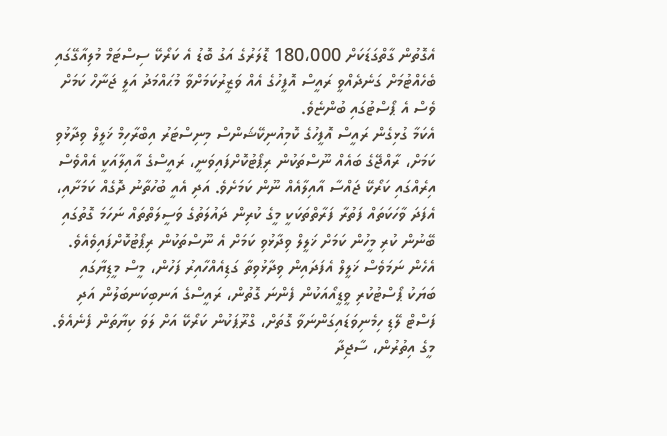އެގޮތުން ގާތްގަޑަކަށް 180،000 ޑޮލަރުގެ އަގު ބޮޑު އެ ކަރޯކޭ ސިސްޓަމް މުލިއާގޭގައި ބެހެއްޓުމަށް ގަނެދެއްވީ ރައީސް އޮފީހުގެ އެއް ވަޒީރުކަމަށްވާ މުޙައްމަދު އަލީ ޖަނާހް ކަމަށް ވެސް އެ ޕޯސްޓުގައި ބުންޏެވެ.
އެކަމާ ގުޅިގެން ރައީސް އޮފީހުގެ ކޮމިއުނިކޭޝަންސް މިނިސްޓަރު އިބްރާހިމް ޚަލީލް ވިދާޅުވި ކަމަށް، ރާއްޖޭގެ ބައެއް ނޫސްތަކުން ރިޕޯޓުކޮށްފައިވަނީ، ރައީސްގެ އާއިލާއަކީ އެއްވެސް އިރެއްގައި ކަރޯކޭ ޖައްސާ އާއިލާއެއް ނޫން ކަމަށެވެ. އަދި އެއީ ބުހުތާނު ދޮގެއް ކަމަށާއި، އެފަދަ ވާހަކަތައް ފަތުރާ ފަރާތްތަކަކީ މީގެ ކުރިން ދައުލަތުގެ ވަސީލަތްތައް ނަހަމަ ގޮތުގައި ބޭނުން ކުރި މީހުން ކަމަށް ޚަލީލް ވިދާޅުވި ކަމަށް އެ ނޫސްތަކުން ރިޕޯޓުކޮށްފައިވެއެވެ.
އެހެން ނަމަވެސް ޚަލީލް އެފަދައިން ވިދާޅުވިތާ ގަޑިއެއްހާއިރު ފަހުން، މީސް މީޑިޔާގައި ބަޔަކު ޕޯސްޓުކުރި ވީޑީއޯއަކުން ފެންނަ ގޮތުން، ރައީސްގެ އަނބިކަނބަލުން އަދި ފަސްޓް ލޭޑި ހިމެނިވަޑައިގަންނަވާ ގޮތަށް، ގްރޫޕަކުން ކަރޯކޭ އަށް ލަވަ ކިޔާތަން ފެނެއެވެ. މީގެ އިތުރުން، ސާޖިދާ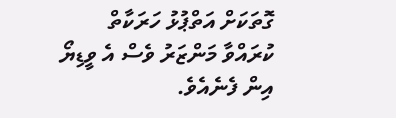ގޮތަކަށް އަތްޕުޅު ހަރަކާތް ކުރައްވާ މަންޒަރު ވެސް އެ ވީޑިޔޯ އިން ފެނެއެވެ.